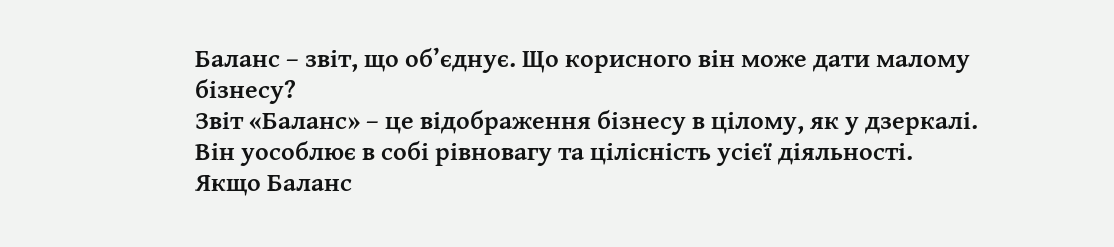Баланс – звіт, що об’єднує. Що корисного він може дати малому бізнесу?
Звіт «Баланс» – це відображення бізнесу в цілому, як у дзеркалі. Він уособлює в собі рівновагу та цілісність усієї діяльності. Якщо Баланс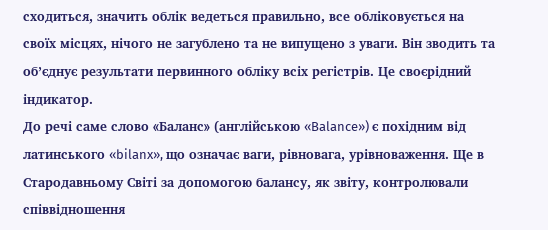сходиться, значить облік ведеться правильно, все обліковується на своїх місцях, нічого не загублено та не випущено з уваги. Він зводить та об’єднує результати первинного обліку всіх регістрів. Це своєрідний індикатор.
До речі саме слово «Баланс» (англійською «Balance») є похідним від латинського «bilanx», що означає ваги, рівновага, урівноваження. Ще в Стародавньому Світі за допомогою балансу, як звіту, контролювали співвідношення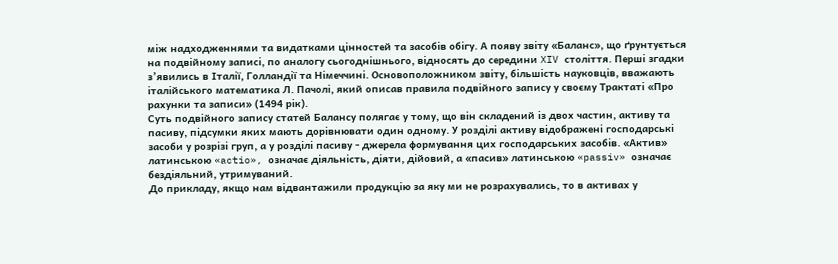між надходженнями та видатками цінностей та засобів обігу. А появу звіту «Баланс», що ґрунтується на подвійному записі, по аналогу сьогоднішнього, відносять до середини XIV століття. Перші згадки з’явились в Італії, Голландії та Німеччині. Основоположником звіту, більшість науковців, вважають італійського математика Л. Пачолі, який описав правила подвійного запису у своєму Трактаті «Про рахунки та записи» (1494 рік).
Суть подвійного запису статей Балансу полягає у тому, що він складений із двох частин, активу та пасиву, підсумки яких мають дорівнювати один одному. У розділі активу відображені господарські засоби у розрізі груп, а у розділі пасиву - джерела формування цих господарських засобів. «Актив» латинською «actio», означає діяльність, діяти, дійовий, а «пасив» латинською «passiv» означає бездіяльний, утримуваний.
До прикладу, якщо нам відвантажили продукцію за яку ми не розрахувались, то в активах у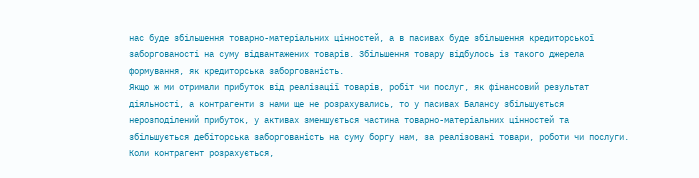нас буде збільшення товарно-матеріальних цінностей, а в пасивах буде збільшення кредиторської заборгованості на суму відвантажених товарів. Збільшення товару відбулось із такого джерела формування, як кредиторська заборгованість.
Якщо ж ми отримали прибуток від реалізації товарів, робіт чи послуг, як фінансовий результат діяльності, а контрагенти з нами ще не розрахувались, то у пасивах Балансу збільшується нерозподілений прибуток, у активах зменшується частина товарно-матеріальних цінностей та збільшується дебіторська заборгованість на суму боргу нам, за реалізовані товари, роботи чи послуги. Коли контрагент розрахується,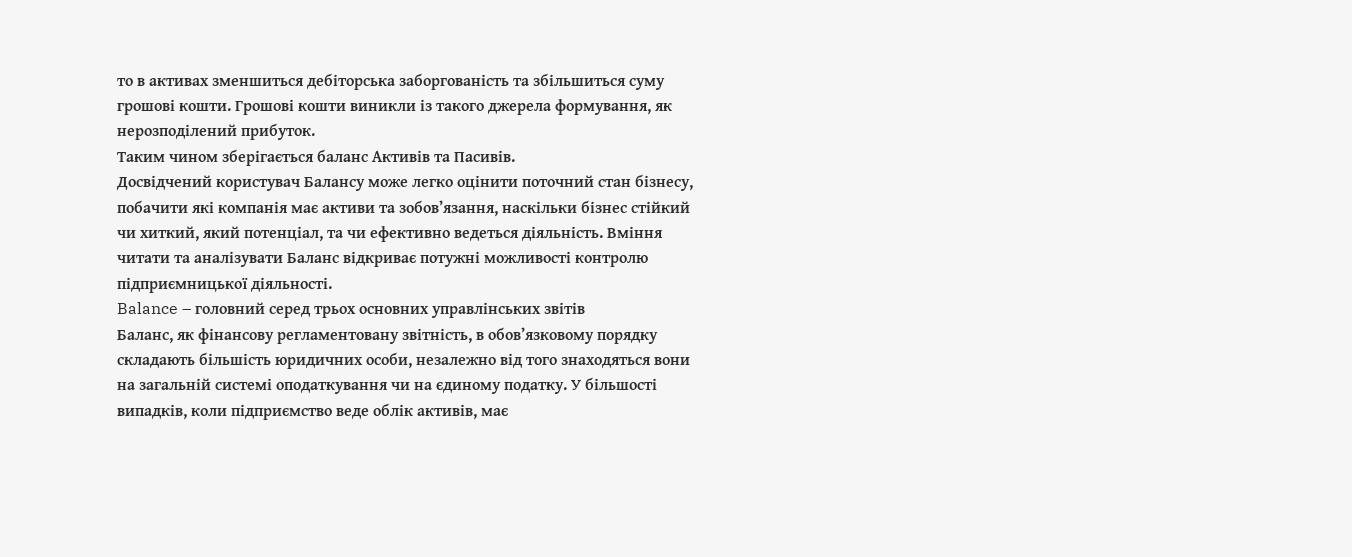то в активах зменшиться дебіторська заборгованість та збільшиться суму грошові кошти. Грошові кошти виникли із такого джерела формування, як нерозподілений прибуток.
Таким чином зберігається баланс Активів та Пасивів.
Досвідчений користувач Балансу може легко оцінити поточний стан бізнесу, побачити які компанія має активи та зобов’язання, наскільки бізнес стійкий чи хиткий, який потенціал, та чи ефективно ведеться діяльність. Вміння читати та аналізувати Баланс відкриває потужні можливості контролю підприємницької діяльності.
Balance – головний серед трьох основних управлінських звітів
Баланс, як фінансову регламентовану звітність, в обов’язковому порядку складають більшість юридичних особи, незалежно від того знаходяться вони на загальній системі оподаткування чи на єдиному податку. У більшості випадків, коли підприємство веде облік активів, має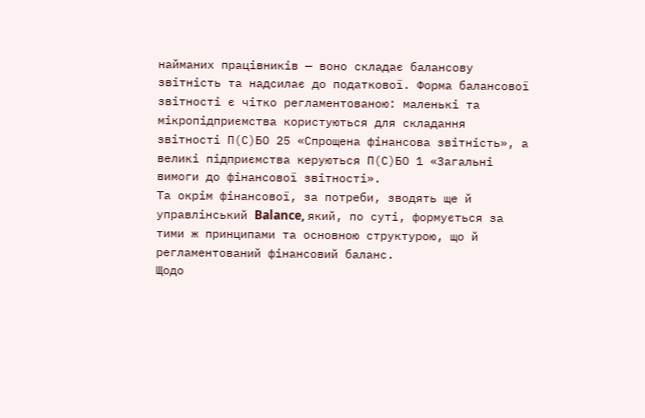найманих працівників — воно складає балансову звітність та надсилає до податкової. Форма балансової звітності є чітко регламентованою: маленькі та мікропідприємства користуються для складання звітності П(С)БО 25 «Спрощена фінансова звітність», а великі підприємства керуються П(С)БО 1 «Загальні вимоги до фінансової звітності».
Та окрім фінансової, за потреби, зводять ще й управлінський Balance, який, по суті, формується за тими ж принципами та основною структурою, що й регламентований фінансовий баланс.
Щодо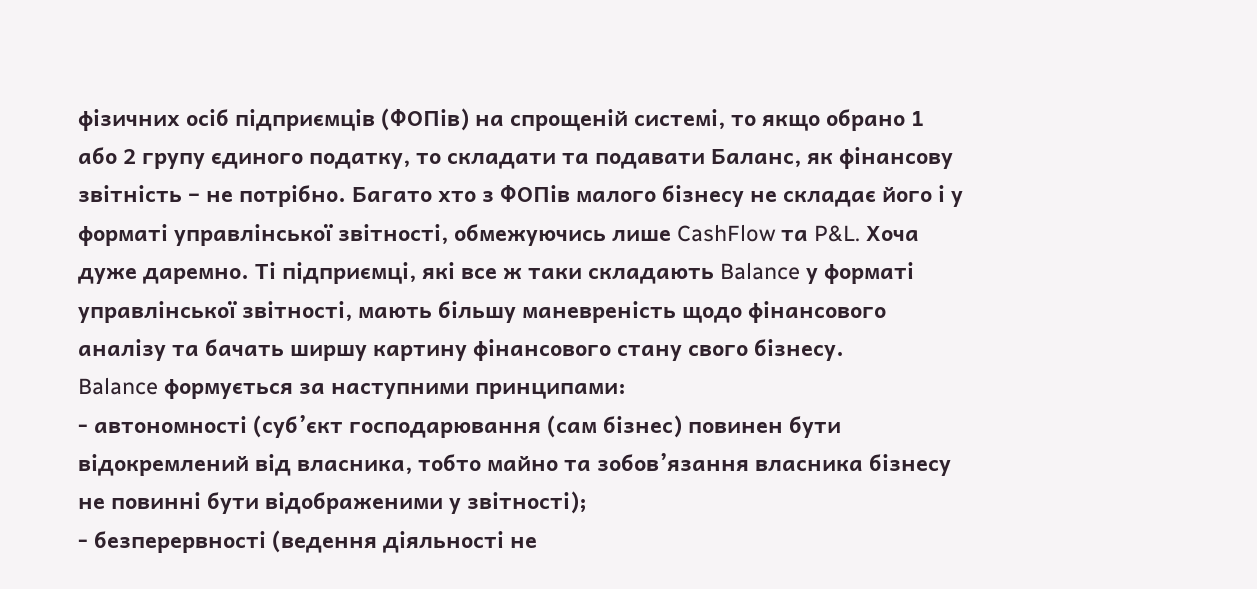фізичних осіб підприємців (ФОПів) на спрощеній системі, то якщо обрано 1 або 2 групу єдиного податку, то складати та подавати Баланс, як фінансову звітність – не потрібно. Багато хто з ФОПів малого бізнесу не складає його і у форматі управлінської звітності, обмежуючись лише CashFlow та P&L. Хоча дуже даремно. Ті підприємці, які все ж таки складають Balance у форматі управлінської звітності, мають більшу маневреність щодо фінансового аналізу та бачать ширшу картину фінансового стану свого бізнесу.
Balance формується за наступними принципами:
- автономності (суб’єкт господарювання (сам бізнес) повинен бути відокремлений від власника, тобто майно та зобов’язання власника бізнесу не повинні бути відображеними у звітності);
- безперервності (ведення діяльності не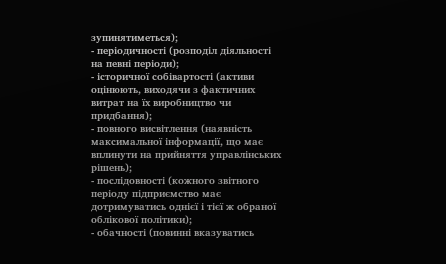зупинятиметься);
- періодичності (розподіл діяльності на певні періоди);
- історичної собівартості (активи оцінюють, виходячи з фактичних витрат на їх виробництво чи придбання);
- повного висвітлення (наявність максимальної інформації, що має вплинути на прийняття управлінських рішень);
- послідовності (кожного звітного періоду підприємство має дотримуватись однієї і тієї ж обраної облікової політики);
- обачності (повинні вказуватись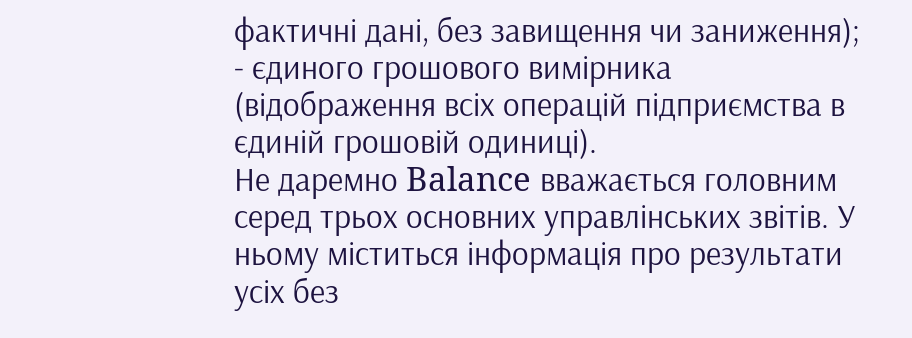фактичні дані, без завищення чи заниження);
- єдиного грошового вимірника (відображення всіх операцій підприємства в єдиній грошовій одиниці).
Не даремно Balance вважається головним серед трьох основних управлінських звітів. У ньому міститься інформація про результати усіх без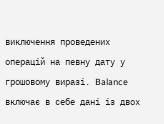виключення проведених операцій на певну дату у грошовому виразі. Balance включає в себе дані із двох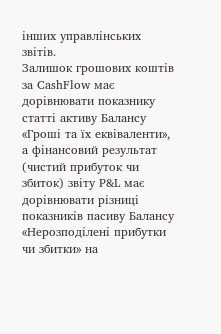інших управлінських звітів.
Залишок грошових коштів за CashFlow має дорівнювати показнику статті активу Балансу «Гроші та їх еквіваленти», а фінансовий результат (чистий прибуток чи збиток) звіту P&L має дорівнювати різниці показників пасиву Балансу «Нерозподілені прибутки чи збитки» на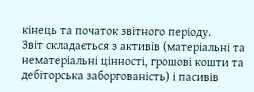кінець та початок звітного періоду.
Звіт складається з активів (матеріальні та нематеріальні цінності, грошові кошти та дебіторська заборгованість) і пасивів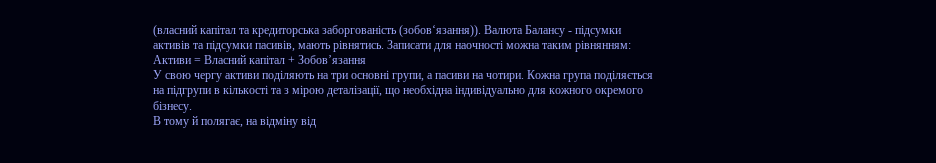(власний капітал та кредиторська заборгованість (зобов‘язання)). Валюта Балансу - підсумки активів та підсумки пасивів, мають рівнятись. Записати для наочності можна таким рівнянням:
Активи = Власний капітал + Зобов’язання
У свою чергу активи поділяють на три основні групи, а пасиви на чотири. Кожна група поділяється на підгрупи в кількості та з мірою деталізації, що необхідна індивідуально для кожного окремого бізнесу.
В тому й полягає, на відміну від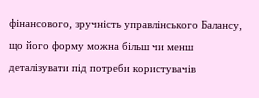фінансового, зручність управлінського Балансу, що його форму можна більш чи менш деталізувати під потреби користувачів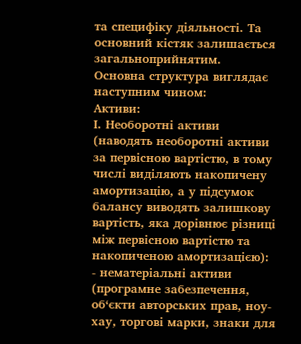та специфіку діяльності. Та основний кістяк залишається загальноприйнятим.
Основна структура виглядає наступним чином:
Активи:
І. Необоротні активи (наводять необоротні активи за первісною вартістю, в тому числі виділяють накопичену амортизацію, а у підсумок балансу виводять залишкову вартість, яка дорівнює різниці між первісною вартістю та накопиченою амортизацією):
- нематеріальні активи (програмне забезпечення, об‘єкти авторських прав, ноу-хау, торгові марки, знаки для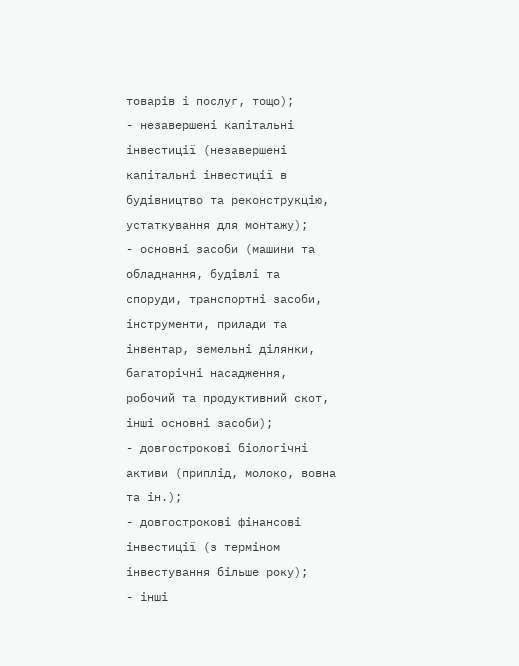товарів і послуг, тощо);
- незавершені капітальні інвестиції (незавершені капітальні інвестиції в будівництво та реконструкцію, устаткування для монтажу);
- основні засоби (машини та обладнання, будівлі та споруди, транспортні засоби, інструменти, прилади та інвентар, земельні ділянки, багаторічні насадження, робочий та продуктивний скот, інші основні засоби);
- довгострокові біологічні активи (приплід, молоко, вовна та ін.);
- довгострокові фінансові інвестиції (з терміном інвестування більше року);
- інші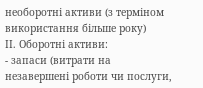необоротні активи (з терміном використання більше року)
ІІ. Оборотні активи:
- запаси (витрати на незавершені роботи чи послуги,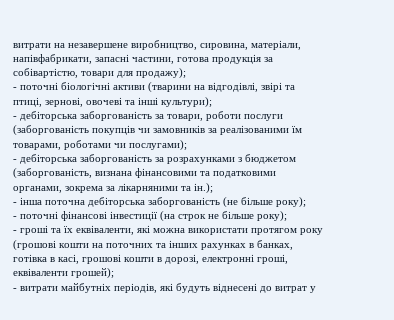витрати на незавершене виробництво, сировина, матеріали, напівфабрикати, запасні частини, готова продукція за собівартістю, товари для продажу);
- поточні біологічні активи (тварини на відгодівлі, звірі та птиці, зернові, овочеві та інші культури);
- дебіторська заборгованість за товари, роботи послуги (заборгованість покупців чи замовників за реалізованими їм товарами, роботами чи послугами);
- дебіторська заборгованість за розрахунками з бюджетом (заборгованість, визнана фінансовими та податковими органами, зокрема за лікарняними та ін.);
- інша поточна дебіторська заборгованість (не більше року);
- поточні фінансові інвестиції (на строк не більше року);
- гроші та їх еквіваленти, які можна використати протягом року (грошові кошти на поточних та інших рахунках в банках, готівка в касі, грошові кошти в дорозі, електронні гроші, еквіваленти грошей);
- витрати майбутніх періодів, які будуть віднесені до витрат у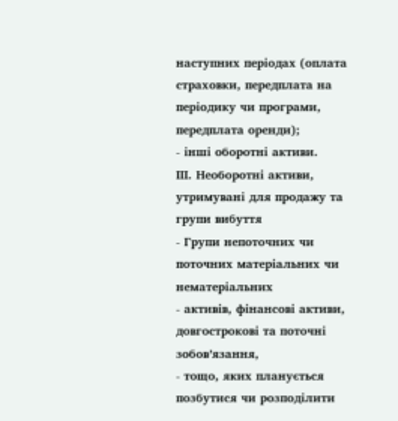наступних періодах (оплата страховки, передплата на періодику чи програми, передплата оренди);
- інші оборотні активи.
ІІІ. Необоротні активи, утримувані для продажу та групи вибуття
- Групи непоточних чи поточних матеріальних чи нематеріальних
- активів, фінансові активи, довгострокові та поточні зобов’язання,
- тощо, яких планується позбутися чи розподілити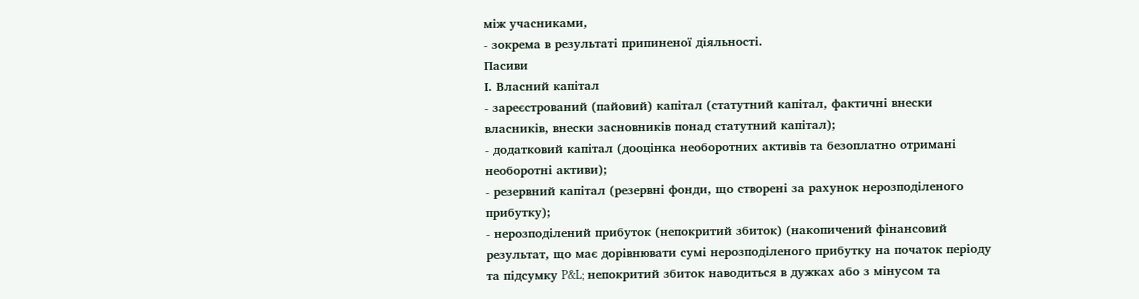між учасниками,
- зокрема в результаті припиненої діяльності.
Пасиви
І. Власний капітал
- зареєстрований (пайовий) капітал (статутний капітал, фактичні внески власників, внески засновників понад статутний капітал);
- додатковий капітал (дооцінка необоротних активів та безоплатно отримані необоротні активи);
- резервний капітал (резервні фонди, що створені за рахунок нерозподіленого прибутку);
- нерозподілений прибуток (непокритий збиток) (накопичений фінансовий результат, що має дорівнювати сумі нерозподіленого прибутку на початок періоду та підсумку P&L; непокритий збиток наводиться в дужках або з мінусом та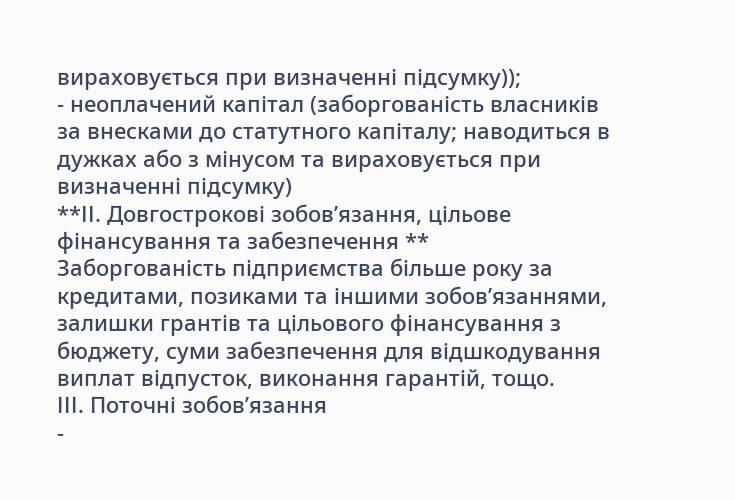вираховується при визначенні підсумку));
- неоплачений капітал (заборгованість власників за внесками до статутного капіталу; наводиться в дужках або з мінусом та вираховується при визначенні підсумку)
**ІІ. Довгострокові зобов’язання, цільове фінансування та забезпечення **
Заборгованість підприємства більше року за кредитами, позиками та іншими зобов’язаннями, залишки грантів та цільового фінансування з бюджету, суми забезпечення для відшкодування виплат відпусток, виконання гарантій, тощо.
ІІІ. Поточні зобов’язання
-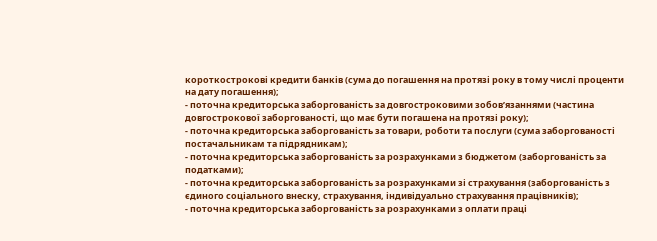короткострокові кредити банків (сума до погашення на протязі року в тому числі проценти на дату погашення);
- поточна кредиторська заборгованість за довгостроковими зобов’язаннями (частина довгострокової заборгованості, що має бути погашена на протязі року);
- поточна кредиторська заборгованість за товари, роботи та послуги (сума заборгованості постачальникам та підрядникам);
- поточна кредиторська заборгованість за розрахунками з бюджетом (заборгованість за податками);
- поточна кредиторська заборгованість за розрахунками зі страхування (заборгованість з єдиного соціального внеску, страхування, індивідуально страхування працівників);
- поточна кредиторська заборгованість за розрахунками з оплати праці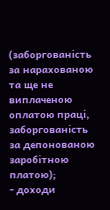(заборгованість за нарахованою та ще не виплаченою оплатою праці, заборгованість за депонованою заробітною платою);
- доходи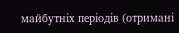майбутніх періодів (отримані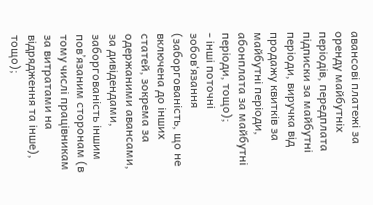авансові платежі за оренду майбутніх періодів, передплата підписки за майбутні періоди, виручка від продажу квитків за майбутні періоди, абонплата за майбутні періоди, тощо);
- інші поточні зобов‘язання (заборгованість, що не включена до інших статей, зокрема за одержаними авансами, за дивідендами, заборгованість іншим пов’язаним сторонам (в тому числі працівникам за витратами на відрядження та інше), тощо);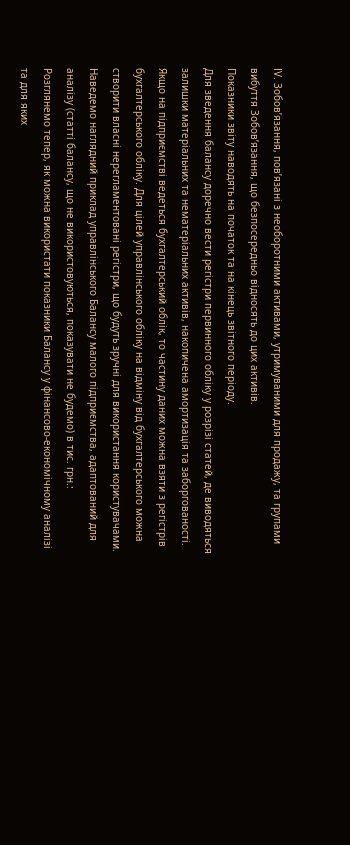ІV. Зобов’язання, пов’язані з необоротними активами, утримуваними для продажу, та групами вибуття Зобов’язання, що безпосередньо відносять до цих активів.
Показники звіту наводять на початок та на кінець звітного періоду.
Для зведення балансу доречно вести регістри первинного обліку у розрізі статей, де виводяться залишки матеріальних та нематеріальних активів, накопичена амортизація та заборгованості.
Якщо на підприємстві ведеться бухгалтерський облік, то частину даних можна взяти з регістрів бухгалтерського обліку. Для цілей управлінського обліку на відміну від бухгалтерського можна створити власні нерегламентовані регістри, що будуть зручні для використання користувачами.
Наведемо наглядний приклад управлінського Балансу малого підприємства, адаптований для аналізу (статті балансу, що не використовуються, показувати не будемо) в тис. грн.:
Розглянемо тепер, як можна використати показники Балансу у фінансово-економічному аналізі та для яких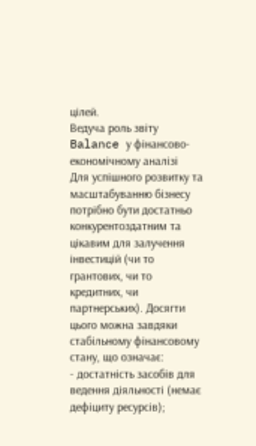цілей.
Ведуча роль звіту Balance у фінансово-економічному аналізі
Для успішного розвитку та масштабуванню бізнесу потрібно бути достатньо конкурентоздатним та цікавим для залучення інвестицій (чи то грантових, чи то кредитних, чи партнерських). Досягти цього можна завдяки стабільному фінансовому стану, що означає:
- достатність засобів для ведення діяльності (немає дефіциту ресурсів);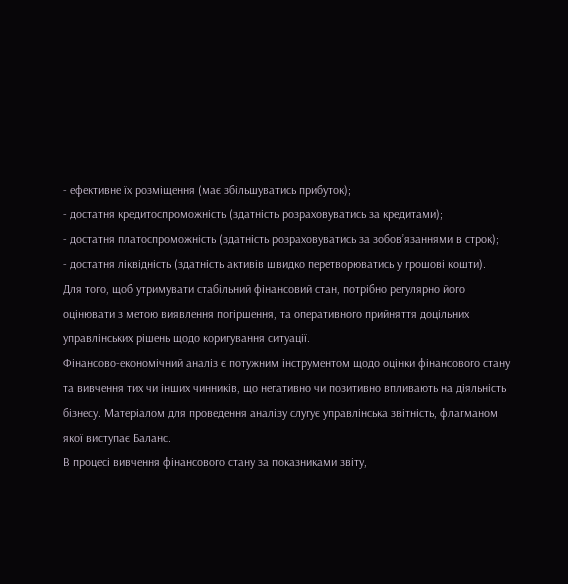- ефективне їх розміщення (має збільшуватись прибуток);
- достатня кредитоспроможність (здатність розраховуватись за кредитами);
- достатня платоспроможність (здатність розраховуватись за зобов’язаннями в строк);
- достатня ліквідність (здатність активів швидко перетворюватись у грошові кошти).
Для того, щоб утримувати стабільний фінансовий стан, потрібно регулярно його оцінювати з метою виявлення погіршення, та оперативного прийняття доцільних управлінських рішень щодо коригування ситуації.
Фінансово-економічний аналіз є потужним інструментом щодо оцінки фінансового стану та вивчення тих чи інших чинників, що негативно чи позитивно впливають на діяльність бізнесу. Матеріалом для проведення аналізу слугує управлінська звітність, флагманом якої виступає Баланс.
В процесі вивчення фінансового стану за показниками звіту,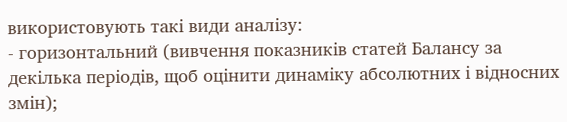використовують такі види аналізу:
- горизонтальний (вивчення показників статей Балансу за декілька періодів, щоб оцінити динаміку абсолютних і відносних змін);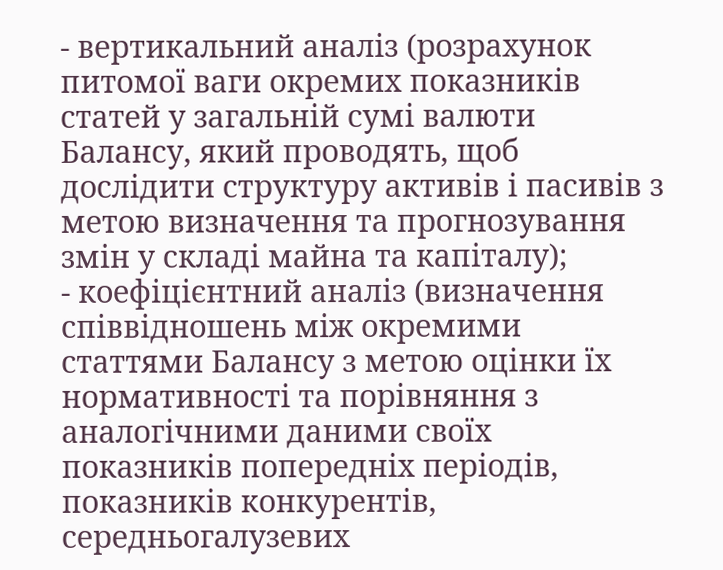- вертикальний аналіз (розрахунок питомої ваги окремих показників статей у загальній сумі валюти Балансу, який проводять, щоб дослідити структуру активів і пасивів з метою визначення та прогнозування змін у складі майна та капіталу);
- коефіцієнтний аналіз (визначення співвідношень між окремими статтями Балансу з метою оцінки їх нормативності та порівняння з аналогічними даними своїх показників попередніх періодів, показників конкурентів, середньогалузевих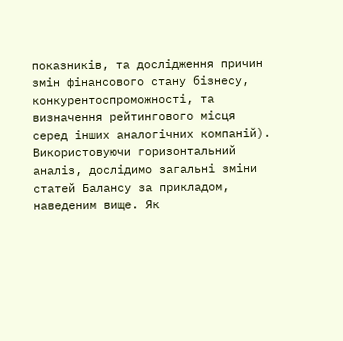показників, та дослідження причин змін фінансового стану бізнесу, конкурентоспроможності, та визначення рейтингового місця серед інших аналогічних компаній).
Використовуючи горизонтальний аналіз, дослідимо загальні зміни статей Балансу за прикладом, наведеним вище. Як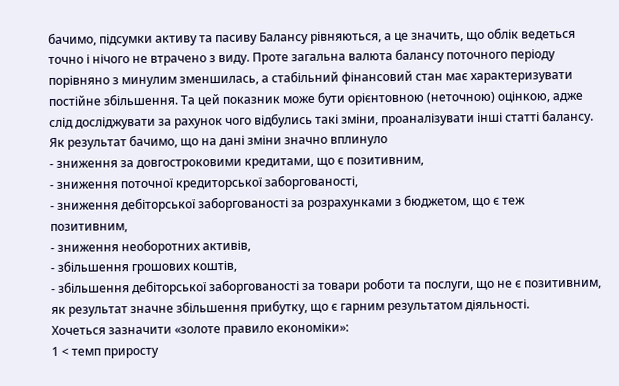бачимо, підсумки активу та пасиву Балансу рівняються, а це значить, що облік ведеться точно і нічого не втрачено з виду. Прoте загальна валюта балансу поточного періоду порівняно з минулим зменшилась, а стабільний фінансовий стан має характеризувати постійне збільшення. Та цей показник може бути орієнтовною (неточною) оцінкою, адже слід досліджувати за рахунок чого відбулись такі зміни, проаналізувати інші статті балансу.
Як результат бачимо, що на дані зміни значно вплинуло
- зниження за довгостроковими кредитами, що є позитивним,
- зниження поточної кредиторської заборгованості,
- зниження дебіторської заборгованості за розрахунками з бюджетом, що є теж позитивним,
- зниження необоротних активів,
- збільшення грошових коштів,
- збільшення дебіторської заборгованості за товари роботи та послуги, що не є позитивним,
як результат значне збільшення прибутку, що є гарним результатом діяльності.
Хочеться зазначити «золоте правило економіки»:
1 < темп приросту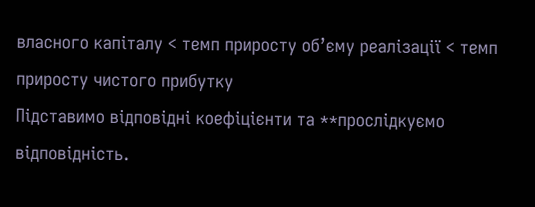власного капіталу < темп приросту об’єму реалізації < темп приросту чистого прибутку
Підставимо відповідні коефіцієнти та **прослідкуємо відповідність.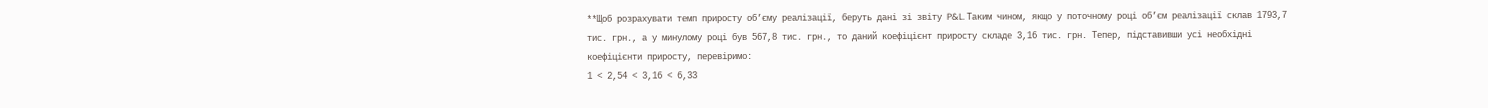**Щоб розрахувати темп приросту об’єму реалізації, беруть дані зі звіту P&L. Таким чином, якщо у поточному році об’єм реалізації склав 1793,7 тис. грн., а у минулому році був 567,8 тис. грн., то даний коефіцієнт приросту складе 3,16 тис. грн. Тепер, підставивши усі необхідні коефіцієнти приросту, перевіримо:
1 < 2,54 < 3,16 < 6,33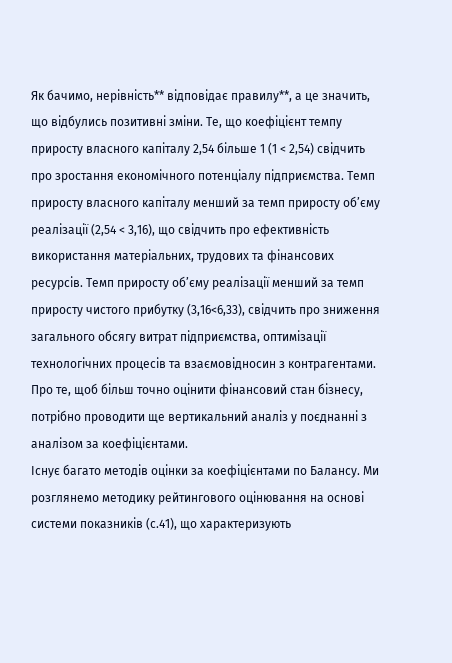Як бачимо, нерівність** відповідає правилу**, а це значить, що відбулись позитивні зміни. Те, що коефіцієнт темпу приросту власного капіталу 2,54 більше 1 (1 < 2,54) свідчить про зростання економічного потенціалу підприємства. Темп приросту власного капіталу менший за темп приросту об’єму реалізації (2,54 < 3,16), що свідчить про ефективність використання матеріальних, трудових та фінансових ресурсів. Темп приросту об’єму реалізації менший за темп приросту чистого прибутку (3,16<6,33), свідчить про зниження загального обсягу витрат підприємства, оптимізації технологічних процесів та взаємовідносин з контрагентами.
Про те, щоб більш точно оцінити фінансовий стан бізнесу, потрібно проводити ще вертикальний аналіз у поєднанні з аналізом за коефіцієнтами.
Існує багато методів оцінки за коефіцієнтами по Балансу. Ми розглянемо методику рейтингового оцінювання на основі системи показників (с.41), що характеризують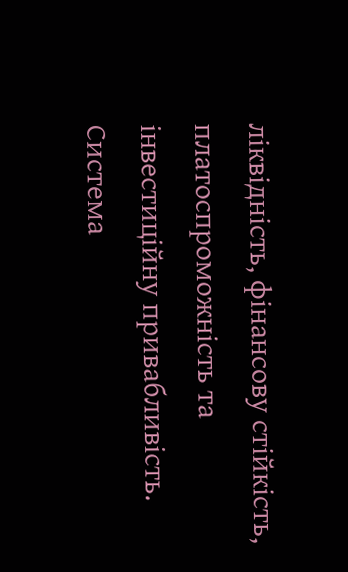ліквідність, фінансову стійкість, платоспроможність та інвестиційну привабливість.
Система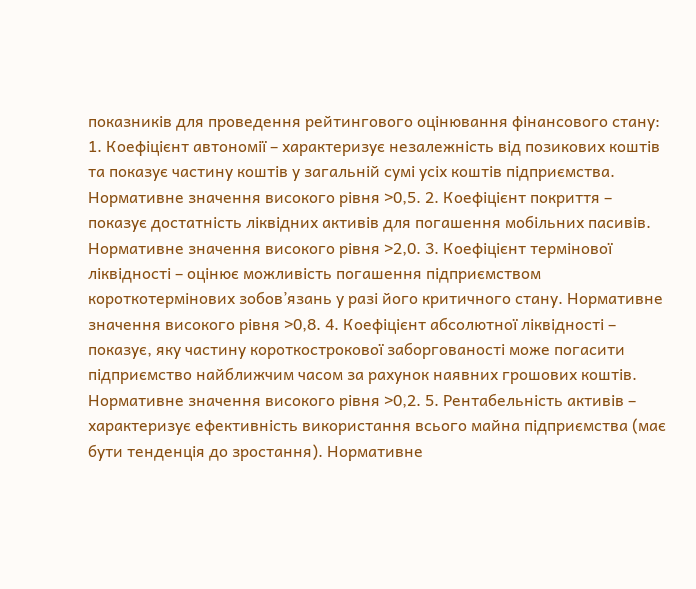показників для проведення рейтингового оцінювання фінансового стану:
1. Коефіцієнт автономії – характеризує незалежність від позикових коштів та показує частину коштів у загальній сумі усіх коштів підприємства. Нормативне значення високого рівня >0,5. 2. Коефіцієнт покриття – показує достатність ліквідних активів для погашення мобільних пасивів. Нормативне значення високого рівня >2,0. 3. Коефіцієнт термінової ліквідності – оцінює можливість погашення підприємством короткотермінових зобов’язань у разі його критичного стану. Нормативне значення високого рівня >0,8. 4. Коефіцієнт абсолютної ліквідності – показує, яку частину короткострокової заборгованості може погасити підприємство найближчим часом за рахунок наявних грошових коштів. Нормативне значення високого рівня >0,2. 5. Рентабельність активів – характеризує ефективність використання всього майна підприємства (має бути тенденція до зростання). Нормативне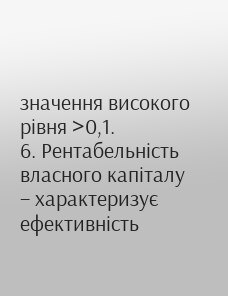значення високого рівня >0,1.
6. Рентабельність власного капіталу – характеризує ефективність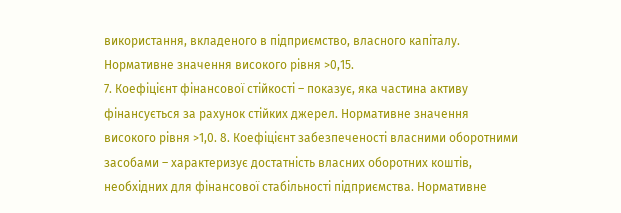використання, вкладеного в підприємство, власного капіталу. Нормативне значення високого рівня >0,15.
7. Коефіцієнт фінансової стійкості – показує, яка частина активу фінансується за рахунок стійких джерел. Нормативне значення високого рівня >1,0. 8. Коефіцієнт забезпеченості власними оборотними засобами – характеризує достатність власних оборотних коштів, необхідних для фінансової стабільності підприємства. Нормативне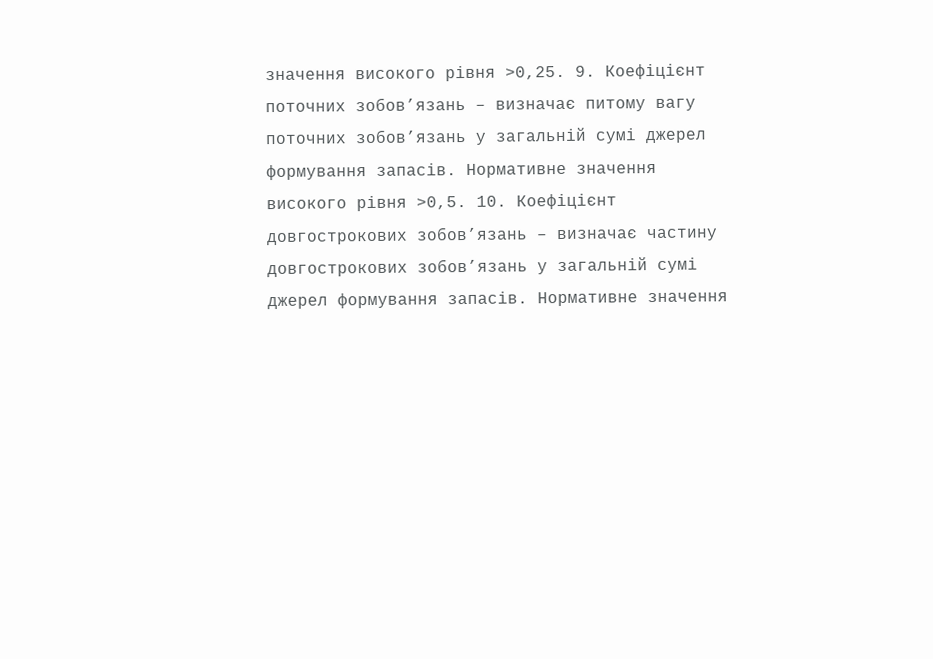значення високого рівня >0,25. 9. Коефіцієнт поточних зобов’язань – визначає питому вагу поточних зобов’язань у загальній сумі джерел формування запасів. Нормативне значення високого рівня >0,5. 10. Коефіцієнт довгострокових зобов’язань – визначає частину довгострокових зобов’язань у загальній сумі джерел формування запасів. Нормативне значення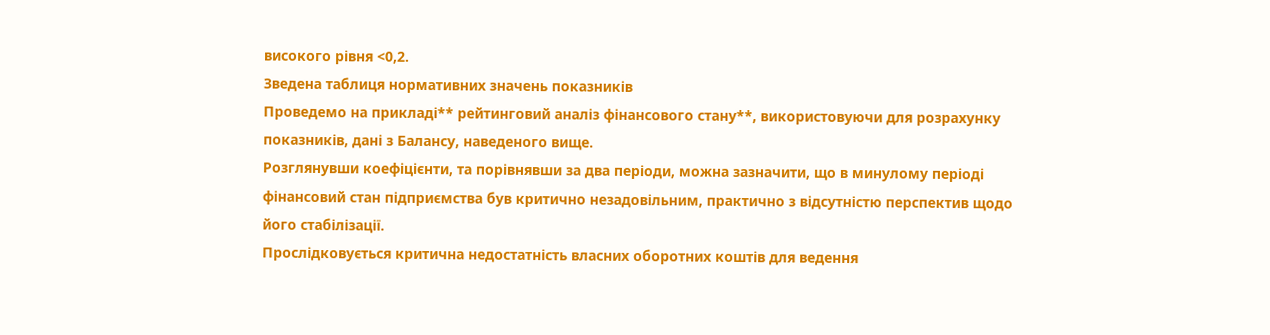високого рівня <0,2.
Зведена таблиця нормативних значень показників
Проведемо на прикладі** рейтинговий аналіз фінансового стану**, використовуючи для розрахунку показників, дані з Балансу, наведеного вище.
Розглянувши коефіцієнти, та порівнявши за два періоди, можна зазначити, що в минулому періоді фінансовий стан підприємства був критично незадовільним, практично з відсутністю перспектив щодо його стабілізації.
Прослідковується критична недостатність власних оборотних коштів для ведення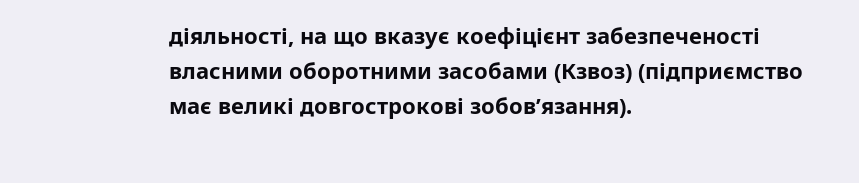діяльності, на що вказує коефіцієнт забезпеченості власними оборотними засобами (Кзвоз) (підприємство має великі довгострокові зобов’язання).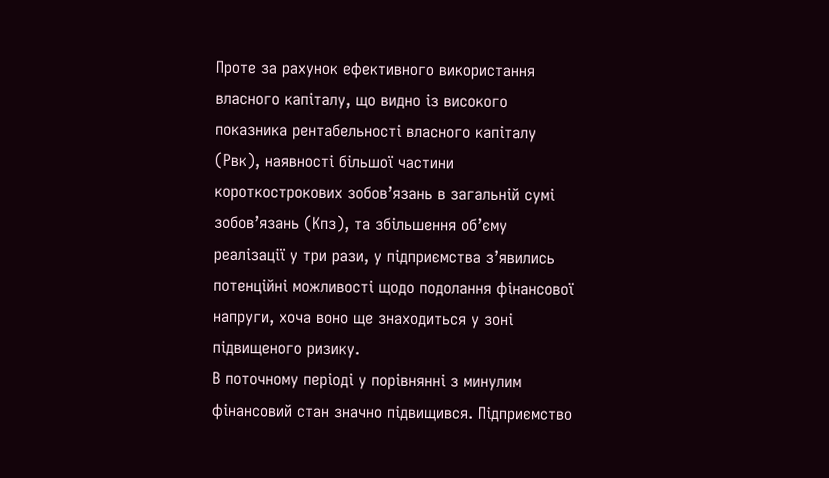Проте за рахунок ефективного використання власного капіталу, що видно із високого показника рентабельності власного капіталу (Рвк), наявності більшої частини короткострокових зобов’язань в загальній сумі зобов’язань (Кпз), та збільшення об’єму реалізації у три рази, у підприємства з’явились потенційні можливості щодо подолання фінансової напруги, хоча воно ще знаходиться у зоні підвищеного ризику.
В поточному періоді у порівнянні з минулим фінансовий стан значно підвищився. Підприємство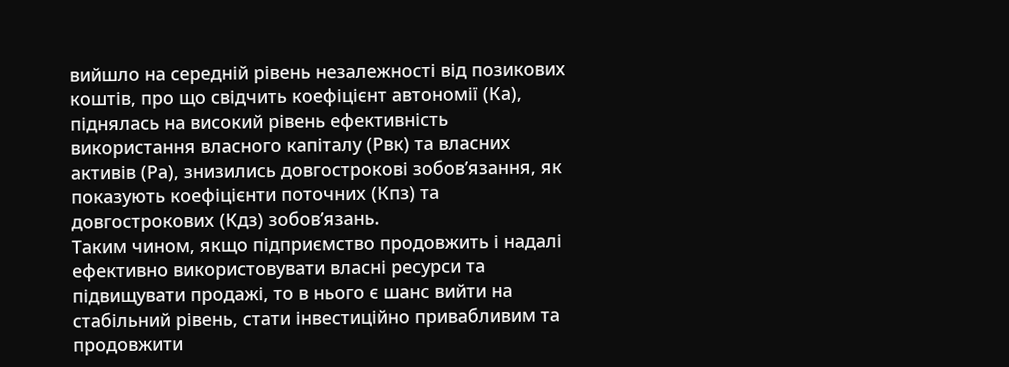вийшло на середній рівень незалежності від позикових коштів, про що свідчить коефіцієнт автономії (Ка), піднялась на високий рівень ефективність використання власного капіталу (Рвк) та власних активів (Ра), знизились довгострокові зобов’язання, як показують коефіцієнти поточних (Кпз) та довгострокових (Кдз) зобов’язань.
Таким чином, якщо підприємство продовжить і надалі ефективно використовувати власні ресурси та підвищувати продажі, то в нього є шанс вийти на стабільний рівень, стати інвестиційно привабливим та продовжити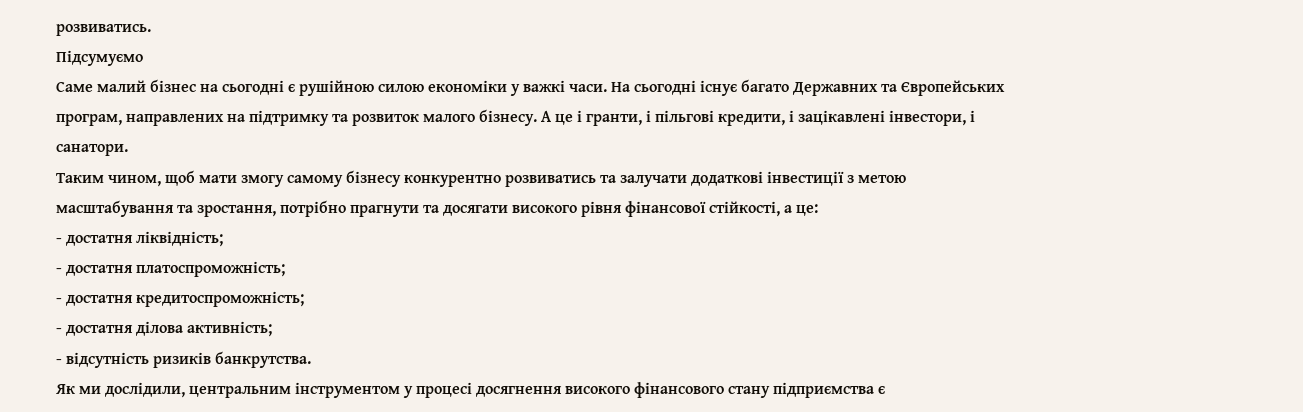розвиватись.
Підсумуємо
Саме малий бізнес на сьогодні є рушійною силою економіки у важкі часи. На сьогодні існує багато Державних та Європейських програм, направлених на підтримку та розвиток малого бізнесу. А це і гранти, і пільгові кредити, і зацікавлені інвестори, і санатори.
Таким чином, щоб мати змогу самому бізнесу конкурентно розвиватись та залучати додаткові інвестиції з метою масштабування та зростання, потрібно прагнути та досягати високого рівня фінансової стійкості, а це:
- достатня ліквідність;
- достатня платоспроможність;
- достатня кредитоспроможність;
- достатня ділова активність;
- відсутність ризиків банкрутства.
Як ми дослідили, центральним інструментом у процесі досягнення високого фінансового стану підприємства є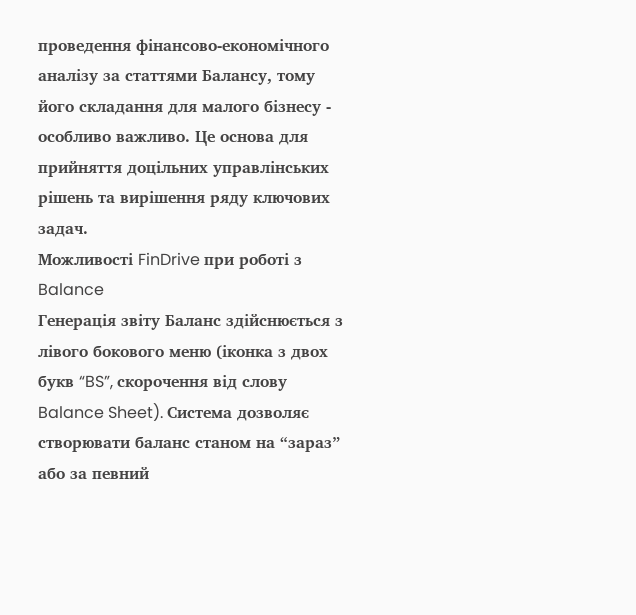проведення фінансово-економічного аналізу за статтями Балансу, тому його складання для малого бізнесу - особливо важливо. Це основа для прийняття доцільних управлінських рішень та вирішення ряду ключових задач.
Можливості FinDrive при роботі з Balance
Генерація звіту Баланс здійснюється з лівого бокового меню (іконка з двох букв “BS”, скорочення від слову Balance Sheet). Система дозволяє створювати баланс станом на “зараз” або за певний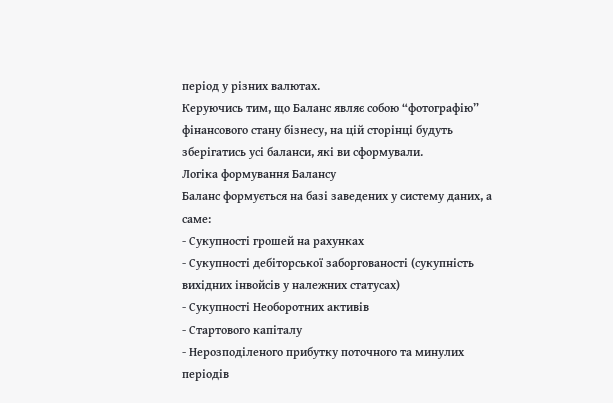період у різних валютах.
Керуючись тим, що Баланс являє собою “фотографію” фінансового стану бізнесу, на цій сторінці будуть зберігатись усі баланси, які ви сформували.
Логіка формування Балансу
Баланс формується на базі заведених у систему даних, а саме:
- Сукупності грошей на рахунках
- Сукупності дебіторської заборгованості (сукупність вихідних інвойсів у належних статусах)
- Сукупності Необоротних активів
- Стартового капіталу
- Нерозподіленого прибутку поточного та минулих періодів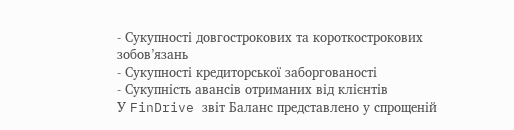- Сукупності довгострокових та короткострокових зобов’язань
- Сукупності кредиторської заборгованості
- Сукупність авансів отриманих від клієнтів
У FinDrive звіт Баланс представлено у спрощеній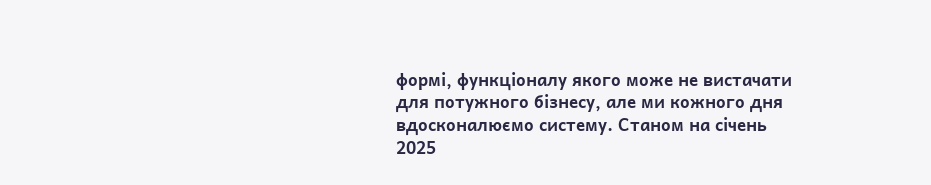формі, функціоналу якого може не вистачати для потужного бізнесу, але ми кожного дня вдосконалюємо систему. Станом на січень 2025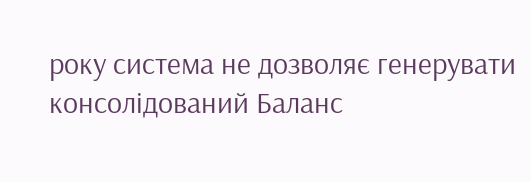року система не дозволяє генерувати консолідований Баланс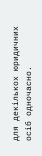для декількох юридичних осіб одночасно.